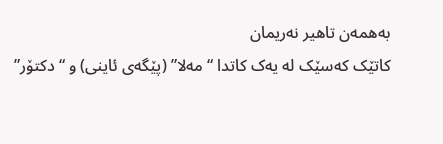بەهمەن تاهیر نەریمان
کاتێک کەسێک لە یەک کاتدا “مەلا” (پێگەی ئاینی) و “دکتۆر”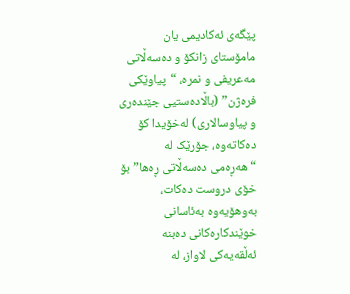پێگەی ئەکادیمی یان مامۆستای زانکۆ و دەسەڵاتی مەعریفی و نمرە، “پیاوێکی فرەژن” (باڵادەستیی جێندەری و پیاوسالاری) لەخۆیدا کۆ دەکاتەوە، جۆرێک لە “ھەڕەمی دەسەڵاتی ڕەها” بۆ خۆی دروست دەکات، بەوهۆیەوە بەئاسانی خوێندکارەکانی دەبنە ئەڵقەیەکی لاواز، لە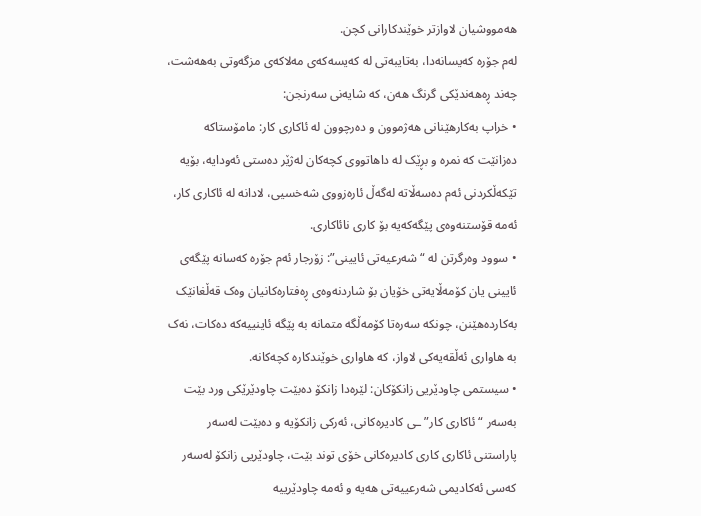هەمووشیان لاوازتر خوێندکارانی کچن.
لەم جۆرە کەیسانەدا، بەتایبەتی لە کەیسەکەی مەلاکەی مزگەوتی بەهەشت، چەند ڕەهەندێکی گرنگ هەن، کە شایەنی سەرنجن:
• خراپ بەکارهێنانی هەژموون و دەرچوون لە ئاکاری کار: مامۆستاکە دەزانێت کە نمرە و بڕێک لە داهاتووی کچەکان لەژێر دەستی ئەودایە، بۆیە تێکەڵکردنی ئەم دەسەڵاتە لەگەڵ ئارەزووی شەخسیی، لادانە لە ئاکاری کار، ئەمە قۆستنەوەی پێگەکەیە بۆ کاری نائاکاری.
• سوود وەرگرتن لە “شەرعیەتی ئایینی”: زۆرجار ئەم جۆرە کەسانە پێگەی ئایینی یان کۆمەڵایەتی خۆیان بۆ شاردنەوەی ڕەفتارەکانیان وەک قەڵغانێک بەکاردەهێنن، چونکە سەرەتا کۆمەڵگە متمانە بە پێگە ئاینییەکە دەکات، نەک بە هاواری ئەڵقەیەکی لاواز، کە هاواری خوێندکارە کچەکانە.
• سیستمی چاودێریی زانکۆکان: لێرەدا زانکۆ دەبێت چاودێرێکی ورد بێت بەسەر “ئاکاری کار”ـی کادیرەکانی، ئەرکی زانکۆیە و دەبێت لەسەر پاراستنی ئاکاری کاری کادیرەکانی خۆی توند بێت، چاودێریی زانکۆ لەسەر کەسی ئەکادیمی شەرعییەتی هەیە و ئەمە چاودێرییە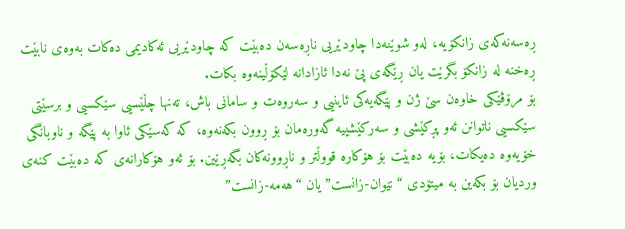ڕەسەنەکەی زانکۆیە، لەو شوێنەدا چاودێریی ناڕەسەن دەبێت کە چاودێریی ئەکادیمی دەکات بەوەی نابێت ڕەخنە لە زانکۆ بگرێت یان ڕێگەی پێ نەدا ئازادانە لێکۆڵینەوە بکات.
بۆ مرۆڤێکی خاوەن سێ ژن و پێگەیەکی ئاینیی و سەروەت و سامانی باش، تەنها چڵێسیی سێکسیی و برسێتی سێکسیی ناتوانن ئەو پڕکێشی و سەرکێشییە گەورەمان بۆ ڕوون بکەنەوە، کە کەسێکی ئاوا بە پێگە و ناوبانگی خۆیەوە دەیکات، بۆیە دەبێت بۆ هۆکارە قووڵتر و ناڕوونەکان بگەڕێین. بۆ ئەو هۆکارانەی کە دەبێت کنەی وردیان بۆ بکەین بە میتۆدی “نێوان-زانست” یان “هەمە-زانست”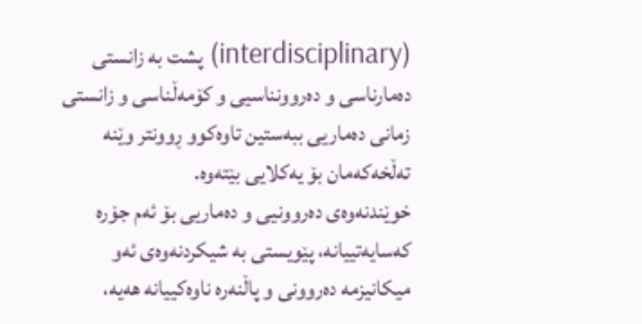(interdisciplinary) پشت بە زانستی دەمارناسی و دەروونناسیی و کۆمەڵناسی و زانستی زمانی دەماریی ببەستین تاوەکوو ڕوونتر وێنە تەڵخەکەمان بۆ یەکلایی بێتەوە.
خوێندنەوەی دەروونیی و دەماریی بۆ ئەم جۆرە کەسایەتییانە، پێویستی بە شیکردنەوەی ئەو میکانیزمە دەروونی و پاڵنەرە ناوەکییانە هەیە،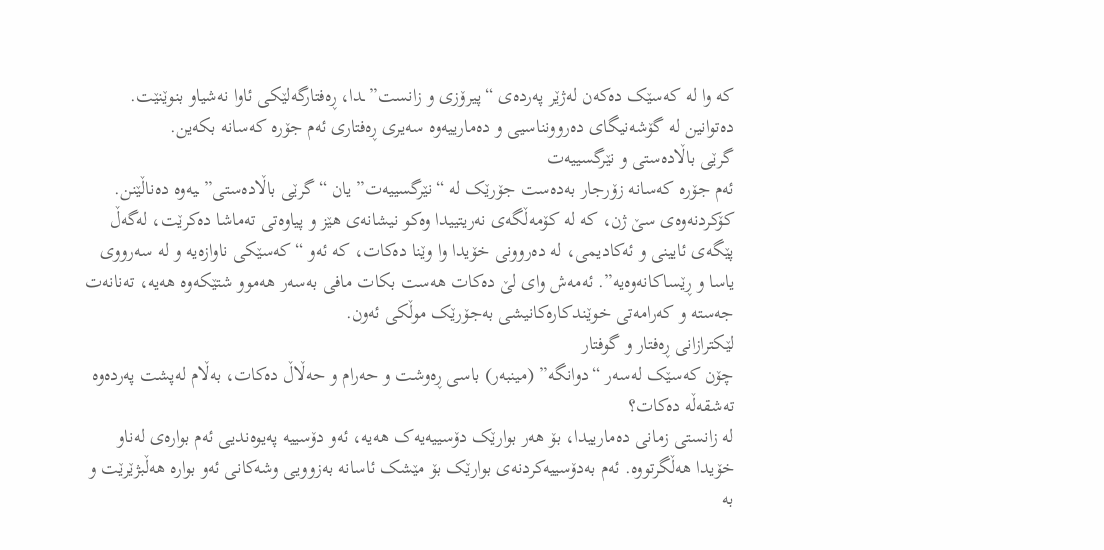کە وا لە کەسێک دەکەن لەژێر پەردەی “پیرۆزی و زانست”ـدا، ڕەفتارگەلێکی ئاوا نەشیاو بنوێنێت. دەتوانین لە گۆشەنیگای دەروونناسیی و دەمارییەوە سەیری ڕەفتاری ئەم جۆرە کەسانە بکەین.
گرێی باڵادەستی و نێرگسییەت
ئەم جۆرە کەسانە زۆرجار بەدەست جۆرێک لە “نێرگسییەت” یان “گرێی باڵادەستی”ـیەوە دەناڵێنن. کۆکردنەوەی سێ ژن، کە لە کۆمەڵگەی نەریتییدا وەکو نیشانەی هێز و پیاوەتی تەماشا دەکرێت، لەگەڵ پێگەی ئایینی و ئەکادیمی، لە دەروونی خۆیدا وا وێنا دەکات، کە ئەو “کەسێکی ناوازەیە و لە سەرووی یاسا و ڕێساکانەوەیە”. ئەمەش وای لێ دەکات هەست بکات مافی بەسەر هەموو شتێکەوە هەیە، تەنانەت جەستە و کەرامەتی خوێندکارەکانیشی بەجۆرێک موڵکی ئەون.
لێکترازانی ڕەفتار و گوفتار
چۆن کەسێک لەسەر “دوانگە” (مینبەر) باسی ڕەوشت و حەرام و حەڵاڵ دەکات، بەڵام لەپشت پەردەوە تەشقەڵە دەکات؟
لە زانستی زمانی دەمارییدا، بۆ هەر بوارێک دۆسییەیەک هەیە، ئەو دۆسییە پەیوەندیی ئەم بوارەی لەناو خۆیدا هەڵگرتووە. ئەم بەدۆسییەکردنەی بوارێک بۆ مێشک ئاسانە بەزوویی وشەکانی ئەو بوارە هەڵبژێرێت و بە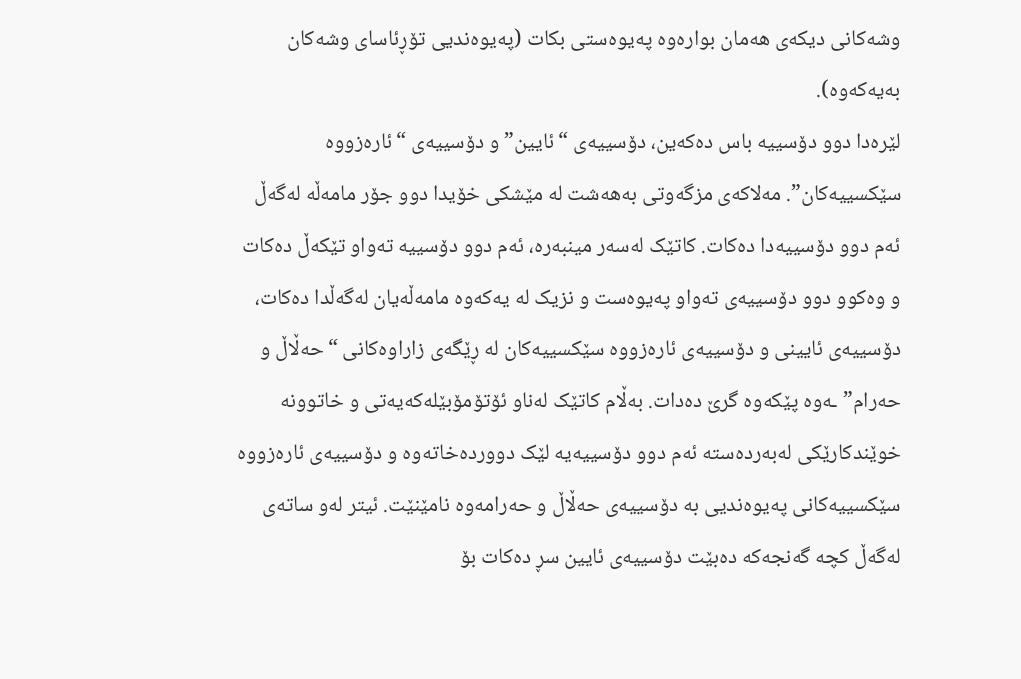وشەکانی دیکەی هەمان بوارەوە پەیوەستی بکات (پەیوەندیی تۆڕئاسای وشەکان بەیەکەوە).
لێرەدا دوو دۆسییە باس دەکەین، دۆسییەی “ئایین” و دۆسییەی “ئارەزووە سێکسییەکان”. مەلاکەی مزگەوتی بەهەشت لە مێشکی خۆیدا دوو جۆر مامەڵە لەگەڵ ئەم دوو دۆسییەدا دەکات. کاتێک لەسەر مینبەرە، ئەم دوو دۆسییە تەواو تێکەڵ دەکات و وەکوو دوو دۆسییەی تەواو پەیوەست و نزیک لە یەکەوە مامەڵەیان لەگەڵدا دەکات، دۆسییەی ئایینی و دۆسییەی ئارەزووە سێکسییەکان لە ڕێگەی زاراوەکانی “حەڵاڵ و حەرام”ـەوە پێکەوە گرێ دەدات. بەڵام کاتێک لەناو ئۆتۆمۆبێلەکەیەتی و خاتوونە خوێندکارێکی لەبەردەستە ئەم دوو دۆسییەیە لێک دووردەخاتەوە و دۆسییەی ئارەزووە سێکسییەکانی پەیوەندیی بە دۆسییەی حەڵاڵ و حەرامەوە نامێنێت. ئیتر لەو ساتەی لەگەڵ کچە گەنجەکە دەبێت دۆسییەی ئایین سڕ دەکات بۆ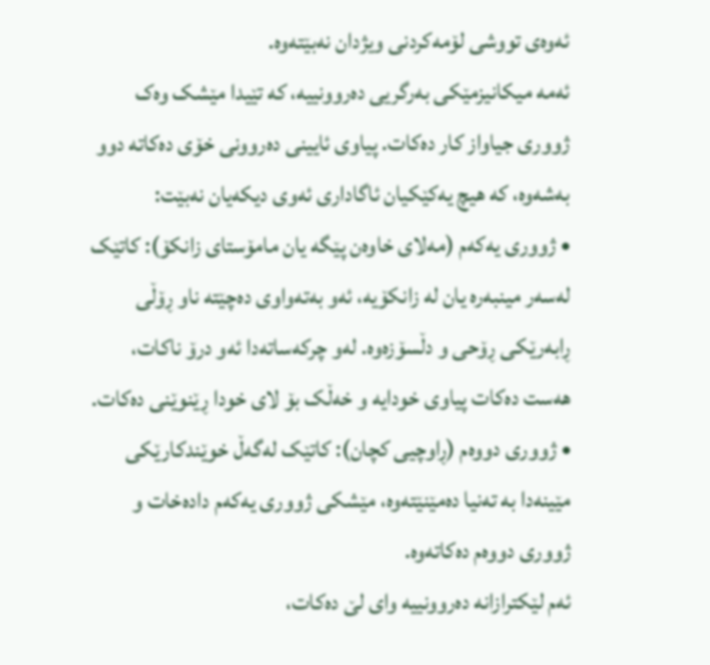ئەوەی تووشی لۆمەکردنی ویژدان نەبێتەوە.
ئەمە میکانیزمێکی بەرگریی دەروونییە، کە تێیدا مێشک وەک ژووری جیاواز کار دەکات. پیاوی ئایینی دەروونی خۆی دەکاتە دوو بەشەوە، کە هیچ یەکێکیان ئاگاداری ئەوی دیکەیان نەبێت:
• ژووری یەکەم (مەلای خاوەن پێگە یان مامۆستای زانکۆ): کاتێک لەسەر مینبەرە یان لە زانکۆیە، ئەو بەتەواوی دەچێتە ناو ڕۆڵی ڕابەرێکی ڕۆحی و دڵسۆزەوە. لەو چرکەساتەدا ئەو درۆ ناکات، هەست دەکات پیاوی خودایە و خەڵک بۆ لای خودا ڕێنوێنی دەکات.
• ژووری دووەم (ڕاوچیی کچان): کاتێک لەگەڵ خوێندکارێکی مێینەدا بە تەنیا دەمێنێتەوە، مێشکی ژووری یەکەم دادەخات و ژووری دووەم دەکاتەوە.
ئەم لێکترازانە دەروونییە وای لێ دەکات،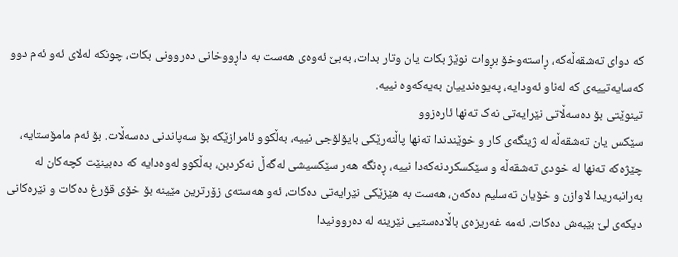کە دوای تەشقەڵەکە، ڕاستەوخۆ بڕوات نوێژ بکات یان وتار بدات، بەبێ ئەوەی هەست بە داڕووخانی دەروونی بكات، چونکە لەلای ئەو ئەم دوو کەسایەتییەی کە لەناو ئەودایە، پەیوەندییان بەیەکەوە نییە.
تینوێتی بۆ دەسەڵاتی نێرایەتی نەک تەنها ئارەزوو
سێکس یان تەشقەڵە لە ژینگەی کار و خوێندندا تەنها پاڵنەرێکی بایۆلۆجی نییە، بەڵکوو ئامرازێکە بۆ سەپاندنی دەسەڵات. بۆ ئەم مامۆستایە، چێژەکە تەنها لە خودی تەشقەڵە و سێکسکردنەکەدا نییە، ڕەنگە هەر سێکسیشی لەگەڵ نەکردبن، بەڵکوو لەوەدایە کە دەبینێت کچەکان لە بەرانبەریدا لاوازن و خۆیان تەسلیم دەکەن، هەست بە هێزێکی نێرایەتی دەکات، ئەو هەستەی زۆرترین مێینە بۆ خۆی قۆرغ دەکات و نێرەکانی دیکەی لێ بێبەش دەکات. ئەمە غەریزەی باڵادەستیی نێرینە لە دەروونیدا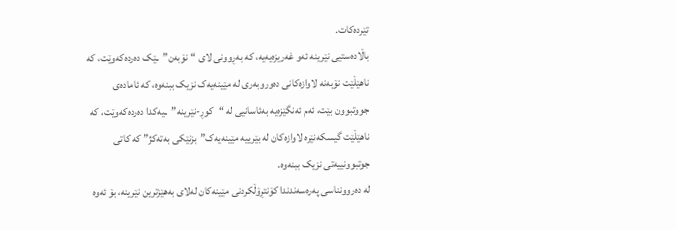تێردەکات.
باڵادەستیی نێرینە ئەو غەریزەیەیە، کە بەڕوونی لای “نۆبەن”ـێک دەردەکەوێت، کە ناهێڵێت نۆبەنە لاوازەکانی دەوروبەری لە مێینەیەک نزیک ببنەوە، کە ئامادەی جووتبوون بێت، ئەم ئەنگێزەیە بەئاسانیی لە “کوڕ-نێرینە”ـیەکدا دەردەکەوێت، کە ناهێڵێت گیسکەنێرە لاوازەکان لە بێرییە مێینەیەک”بزنێکی بەتەکژ” کە کاتی جوتبوونییەتی نزیک ببنەوە.
لە دەروونناسی پەرەسەندندا کۆنتڕۆڵکردنی مێینەکان لەلای بەهێزترین نێرینە، بۆ ئەوە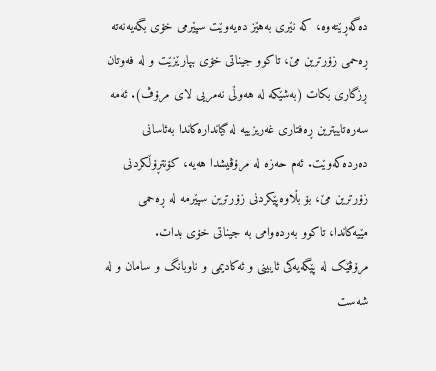دەگەڕێتەوە، کە نێری بەهێز دەیەوێت سپێرمی خۆی بگەیەنەتە ڕەحمی زۆرترین مێ، تاکوو جیناتی خۆی بپارێزێت و لە فەوتان ڕزگاری بکات (بەشێکە لە هەوڵی نەمریی لای مرۆڤ). ئەمە سەرەتاییترین ڕەفتاری غەریزییە لە گیاندارەکاندا بەئاسانی دەردەکەوێت. ئەم حەزە لە مرۆڤیشدا هەیە، کۆنتڕۆڵکردنی زۆرترین مێ، بۆ بڵاوەپێکردنی زۆرترین سپێرمە لە ڕەحمی مێیەکاندا، تاکوو بەردەوامی بە جیناتی خۆی بدات.
مرۆڤێک لە پێگەیەکی ئایینی و ئەکادیمی و ناوبانگ و سامان و لە شەست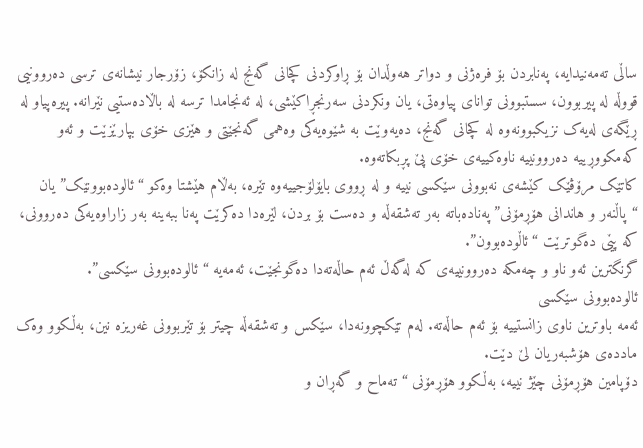ساڵی تەمەنیدایە، پەنابردن بۆ فرەژنی و دواتر هەوڵدان بۆ ڕاوکردنی کچانی گەنج لە زانکۆ، زۆرجار نیشانەی ترسی دەروونیی قووڵە لە پیربوون، سستبوونی توانای پیاوەتی، یان ونکردنی سەرنجڕاکێشی، لە ئەنجامدا ترسە لە باڵادەستیی نێرانە. پیرەپیاو لە ڕێگەی لەیەک نزیکبوونەوە لە کچانی گەنج، دەیەوێت بە شێوەیەکی وەهمی گەنجێتی و هێزی خۆی بپارێزێت و ئەو کەمکووڕییە دەروونییە ناوەکییەی خۆی پێ پڕبکاتەوە.
کاتێک مرۆڤێک کێشەی نەبوونی سێکسی نییە و لە ڕووی بایۆلۆجییەوە تێرە، بەڵام هێشتا وەکو “ئالودەبوونێک” یان “پاڵنەر و هاندانی هۆڕمۆنی” پەنادەباتە بەر تەشقەڵە و دەست بۆ بردن، لێرەدا دەکرێت پەنا ببەینە بەر زاراوەیەکی دەروونی، کە پێی دەگوترێت “ئاڵودەبوون”.
گرنگترین ئەو ناو و چەمکە دەروونییەی کە لەگەڵ ئەم حاڵەتەدا دەگونجێت، ئەمەیە “ئالودەبوونی سێکسی”.
ئالودەبوونی سێکسی
ئەمە باوترین ناوی زانستییە بۆ ئەم حاڵەتە. لەم تێکچوونەدا، سێکس و تەشقەڵە چیتر بۆ تێربوونی غەریزە نین، بەڵکوو وەک ماددەی هۆشبەریان لێ دێت.
دۆپامین هۆڕمۆنی چێژ نییە، بەڵکوو هۆڕمۆنی “تەماح و گەڕان و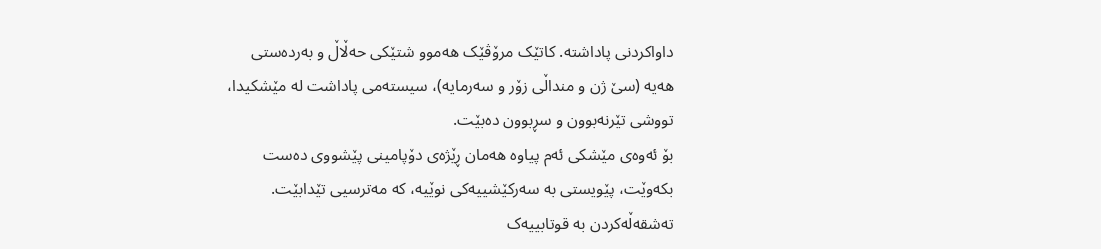داواکردنی پاداشتە. کاتێک مرۆڤێک هەموو شتێکی حەڵاڵ و بەردەستی هەیە (سێ ژن و منداڵی زۆر و سەرمایە)، سیستەمی پاداشت لە مێشکیدا، تووشی تێرنەبوون و سڕبوون دەبێت.
بۆ ئەوەی مێشکی ئەم پیاوە هەمان ڕێژەی دۆپامینی پێشووی دەست بکەوێت، پێویستی بە سەرکێشییەکی نوێیە، کە مەترسیی تێدابێت. تەشقەڵەکردن بە قوتابییەک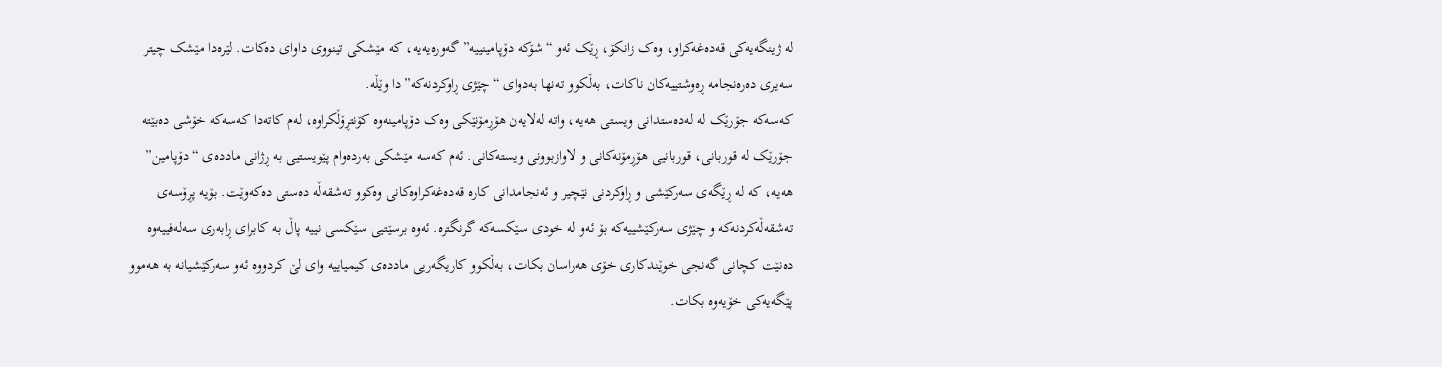لە ژینگەیەکی قەدەغەکراو، وەک زانکۆ، ڕێک ئەو “شۆکە دۆپامینییە” گەورەیەیە، کە مێشکی تینووی داوای دەکات. لێرەدا مێشک چیتر سەیری دەرەنجامە ڕەوشتییەکان ناکات، بەڵکوو تەنها بەدوای “چێژی ڕاوکردنەکە”دا وێڵە.
کەسەکە جۆرێک لە لەدەستدانی ویستی هەیە، واتە لەلایەن هۆڕمۆنێکی وەک دۆپامینەوە کۆنتڕۆڵکراوە، لەم کاتەدا کەسەکە خۆشی دەبێتە جۆرێک لە قوربانی، قوربانیی هۆڕمۆنەکانی و لاوازبوونی ویستەکانی. ئەم کەسە مێشکی بەردەوام پێویستیی بە ڕژانی ماددەی “دۆپامین” هەیە، کە لە ڕێگەی سەرکێشی و ڕاوکردنی نێچیر و ئەنجامدانی کارە قەدەغەکراوەکانی وەکوو تەشقەڵە دەستی دەکەوێت. بۆیە پڕۆسەی تەشقەڵەکردنەکە و چێژی سەرکێشییەکە بۆ ئەو لە خودی سێکسەکە گرنگترە. ئەوە برسێتیی سێکسی نییە پاڵ بە کابرای ڕابەری سەلەفییەوە دەنێت کچانی گەنجی خوێندکاری خۆی هەراسان بکات، بەڵکوو کاریگەریی ماددەی کیمیاییە وای لێ کردووە ئەو سەرکێشیانە بە هەموو پێگەیەکی خۆیەوە بکات.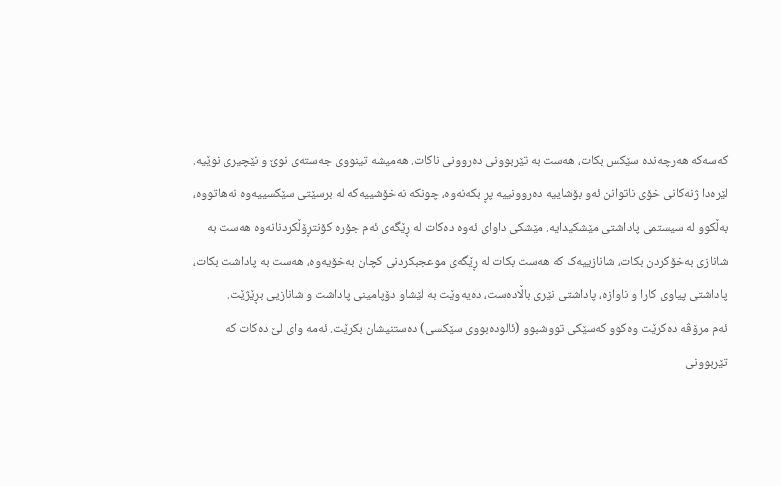کەسەکە هەرچەندە سێکس بکات، هەست بە تێربوونی دەروونی ناکات. هەمیشە تینووی جەستەی نوێ و نێچیری نوێیە. لێرەدا ژنەکانی خۆی ناتوانن ئەو بۆشاییە دەروونییە پڕ بکەنەوە، چونکە نەخۆشییەکە لە برسێتی سێکسییەوە نەهاتووە، بەڵکوو لە سیستمی پاداشتی مێشکیدایە. مێشکی داوای ئەوە دەکات لە ڕێگەی ئەم جۆرە کۆنتڕۆڵکردنانەوە هەست بە شانازی بەخۆکردن بکات، شانازییەک کە هەست بکات لە ڕێگەی موعجبکردنی کچان بەخۆیەوە، هەست بە پاداشت بکات، پاداشتی پیاوی کارا و ناوازە، پاداشتی نێری باڵادەست، دەیەوێت بە لێشاو دۆپامینی پاداشت و شانازیی بڕێژێت.
ئەم مرۆڤە دەکرێت وەکوو کەسێکی تووشبوو (ئالودەبووی سێکسی) دەستنیشان بکرێت. ئەمە وای لێ دەکات کە تێربوونی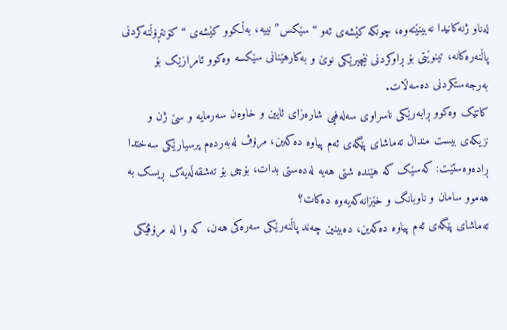لەناو ژنەکانیدا نەبینێتەوە، چونکە کێشەی ئەو “سێکس” نییە، بەڵکوو کێشەی “کۆنتڕۆڵنەکردنی پاڵنەرەکانە، تینوێتی بۆ ڕاوکردنی نێچیرێکی نوێ و بەکارهێنانی سێکسە وەکوو ئامرازێک بۆ بەرجەستکردنی دەسەڵات.
کاتێک وەکوو ڕابەرێکی ناسراوی سەلەفیی شارەزای ئایین و خاوەن سەرمایە و سێ ژن و نزیکەی بیست منداڵ تەماشای پێگەی ئەم پیاوە دەکەین، مرۆڤ لەبەردەم پرسیارێکی سەختدا ڕادەوەستێت: کەسێک کە هێندە شتی هەیە لەدەستی بدات، بۆچی بۆ تەشقەڵەیەک ڕیسک بە هەموو سامان و ناوبانگ و خێزانەکەیەوە دەکات؟
تەماشای پێگەی ئەم پیاوە دەکەین، دەبینین چەند پاڵنەرێکی سەرەکی هەن، کە وا لە مرۆڤێکی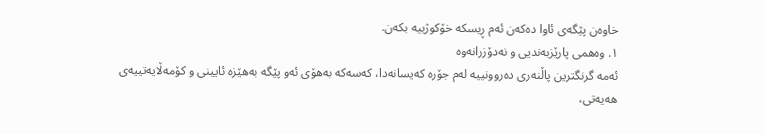خاوەن پێگەی ئاوا دەکەن ئەم ڕیسکە خۆکوژییە بکەن.
١. وەهمی پارێزبەندیی و نەدۆزرانەوە
ئەمە گرنگترین پاڵنەری دەروونییە لەم جۆرە کەیسانەدا، کەسەکە بەهۆی ئەو پێگە بەهێزە ئایینی و کۆمەڵایەتییەی هەیەتی،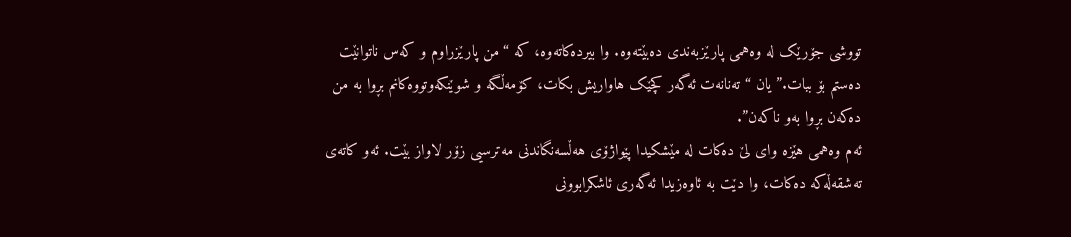تووشی جۆرێک لە وەهمی پارێزبەندی دەبێتەوە. وا بیردەکاتەوە، کە “من پارێزراوم و کەس ناتوانێت دەستم بۆ ببات.” یان “تەنانەت ئەگەر کچێک هاواریش بکات، کۆمەڵگە و شوێنکەوتووەکانم بڕوا بە من دەکەن بڕوا بەو ناکەن”.
ئەم وەهمی هێزە وای لێ دەکات لە مێشکیدا پێواژۆی هەڵسەنگاندنی مەترسیی زۆر لاواز بێت. ئەو کاتەی تەشقەڵەکە دەکات، وا دێت بە ئاوەزیدا ئەگەری ئاشکرابوونی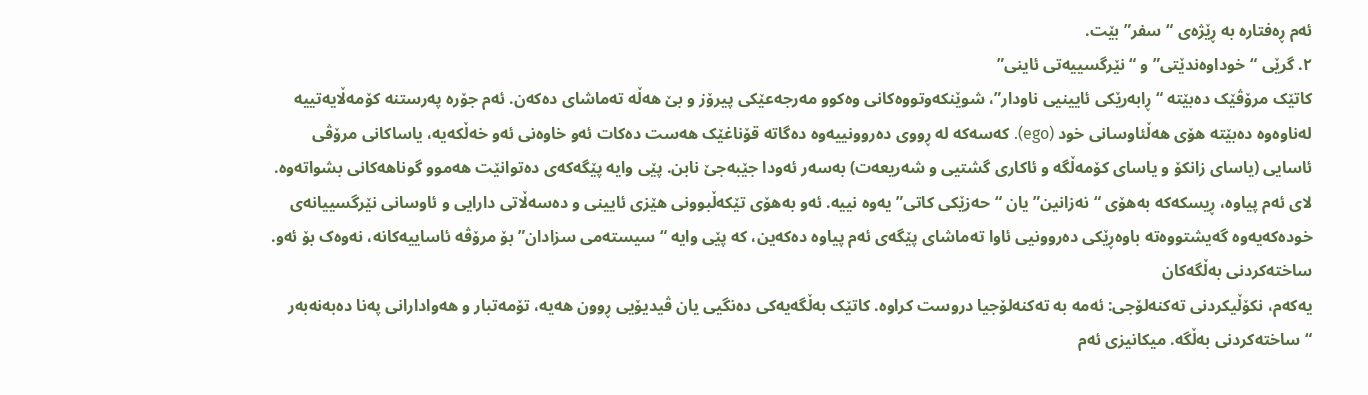ئەم ڕەفتارە بە ڕێژەی “سفر” بێت.
٢. گرێی “خوداوەندێتی” و “نێرگسییەتی ئاینی”
کاتێک مرۆڤێک دەبێتە “ڕابەرێکی ئایینیی ناودار”، شوێنکەوتووەکانی وەکوو مەرجەعێکی پیرۆز و بێ هەڵە تەماشای دەکەن. ئەم جۆرە پەرستنە کۆمەڵایەتییە لەناوەوە دەبێتە هۆی هەڵئاوسانی خود (ego). کەسەکە لە ڕووی دەروونییەوە دەگاتە قۆناغێک هەست دەکات ئەو خاوەنی ئەو خەڵکەیە، یاساکانی مرۆڤی ئاسایی (یاسای زانکۆ و یاسای کۆمەڵگە و ئاکاری گشتیی و شەریعەت) بەسەر ئەودا جێبەجێ نابن. پێی وایە پێگەکەی دەتوانێت هەموو گوناهەکانی بشواتەوە.
لای ئەم پیاوە، ڕیسکەکە بەهۆی “نەزانین” یان “حەزێکی کاتی”یەوە نییە. ئەو بەهۆی تێکەڵبوونی هێزی ئایینی و دەسەڵاتی دارایی و ئاوسانی نێرگسییانەی خودەکەیەوە گەیشتووەتە باوەڕێکی دەروونیی ئاوا تەماشای پێگەی ئەم پیاوە دەکەین، کە پێی وایە “سیستەمی سزادان” بۆ مرۆڤە ئاساییەکانە، نەوەک بۆ ئەو.
ساختەکردنی بەڵگەکان
یەکەم، نکۆڵیکردنی تەکنەلۆجی: ئەمە بە تەکنەلۆجیا دروست کراوە. کاتێک بەڵگەیەکی دەنگیی یان ڤیدیۆیی ڕوون هەیە، تۆمەتبار و هەوادارانی پەنا دەبەنەبەر “ساختەکردنی بەڵگە. میکانیزی ئەم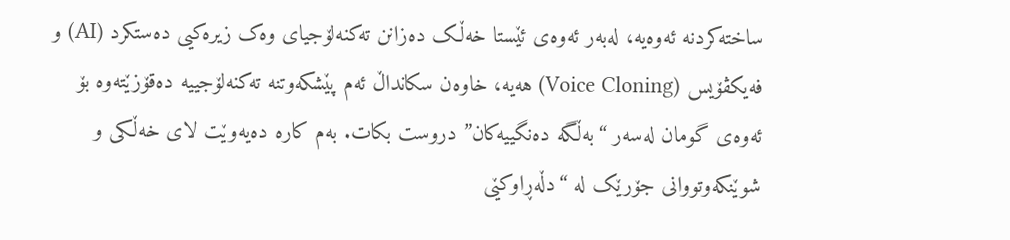ساختەکردنە ئەوەیە، لەبەر ئەوەی ئێستا خەڵک دەزانن تەکنەلۆجیای وەک زیرەکیی دەستکرد (AI) و فەیکڤۆیس (Voice Cloning) هەیە، خاوەن سکانداڵ ئەم پێشکەوتنە تەکنەلۆجییە دەقۆزێتەوە بۆ ئەوەی گومان لەسەر “بەڵگە دەنگییەکان” دروست بکات. بەم کارە دەیەوێت لای خەڵکی و شوێنکەوتووانی جۆرێک لە “دڵەڕاوکێی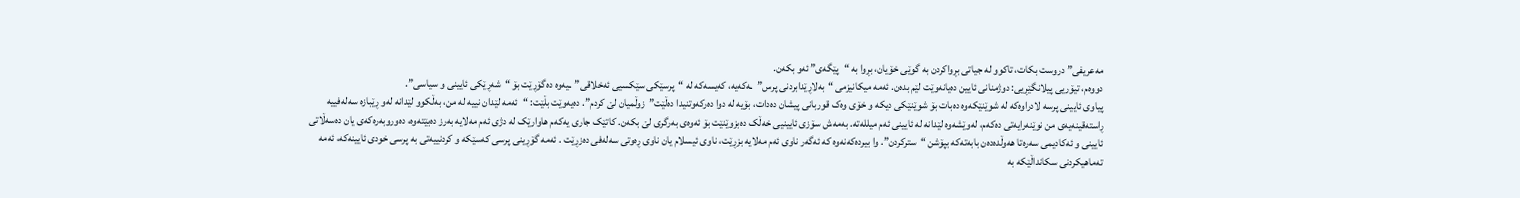مەعریفی” دروست بکات، تاکوو لە جیاتی بڕواکردن بە گوێی خۆیان، بڕوا بە “پێگەی” ئەو بکەن.
دووەم، تیۆریی پیلانگێڕیی: دوژمنانی ئایین دەیانەوێت لێم بدەن. ئەمە میکانیزمی “بەلاڕێدابردنی پرس”ـەکەیە، کەیسەکە لە “پرسێکی سێکسیی ئەخلاقی”ـیەوە دەگۆڕێت بۆ “شەڕێکی ئایینی و سیاسی”.
پیاوی ئایینی پرسە لادراوەکە لە شوێنێکەوە دەبات بۆ شوێنێکی دیکە و خۆی وەک قوربانی پیشان دەدات، بۆیە لە دوا دەرکەوتنیدا دەڵێت”زوڵمیان لێ کردم”. دەیەوێت بڵێت: “ئەمە لێدان نییە لە من، بەڵکوو لێدانە لەو ڕێبازە سەلەفییە ڕاستەقینەیەی من نوێنەرایەتی دەکەم، لەوێشەوە لێدانە لە ئایینی ئەم میللەتە. بەمەش سۆزی ئایینیی خەڵک دەبزوێنێت بۆ ئەوەی بەرگری لێ بکەن. کاتێک جاری یەکەم هاوارێک لە دژی ئەم مەلایە بەرز دەبێتەوە، دەوروبەرەکەی یان دەسەڵاتی ئایینی و ئەکادیمی سەرەتا هەوڵدەدەن بابەتەکە بپۆشن “سترکردن”. وا بیردەکەنەوە کە ئەگەر ناوی ئەم مەلایە بزڕێت، ناوی ئیسلام یان ناوی ڕەوتی سەلەفی دەزڕێت . ئەمە گۆڕینی پرسی کەسێکە و کردنییەتی بە پرسی خودی ئایینەکە، ئەمە تەماهیکردنی سکانداڵێکە بە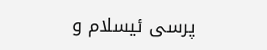پرسی ئیسلام و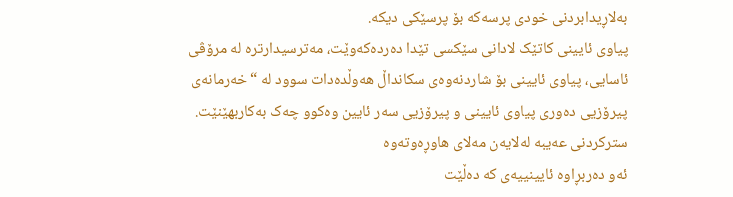بەلاڕیدابردنی خودی پرسەکە بۆ پرسێکی دیکە.
پیاوی ئایینی کاتێک لادانی سێکسی تێدا دەردەکەوێت، مەترسیدارترە لە مرۆڤی ئاسایی، پیاوی ئایینی بۆ شاردنەوەی سکانداڵ هەوڵدەدات سوود لە “خەرمانەی پیرۆزیی دەوری پیاوی ئایینی و پیرۆزیی سەر ئایین وەکوو چەک بەکاربهێنێت.
سترکردنی عەیبە لەلایەن مەلای هاوڕەوتەوە
ئەو دەربڕاوە ئایینییەی کە دەڵێت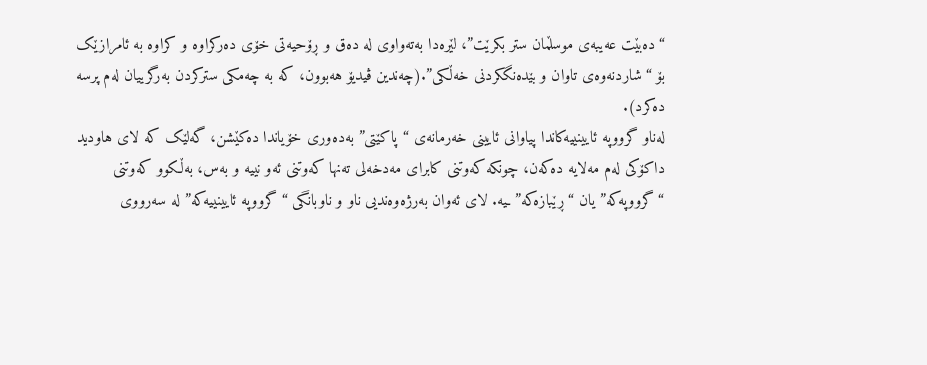“دەبێت عەیبەی موسڵمان ستر بکرێت”، لێرەدا بەتەواوی لە دەق و ڕۆحیەتی خۆی دەرکراوە و کراوە بە ئامرازێک بۆ “شاردنەوەی تاوان و بێدەنگکردنی خەڵکی”.(چەندین ڤیدیۆ هەبوون، کە بە چەمکی سترکردن بەرگرییان لەم پرسە دەکرد).
لەناو گرووپە ئایینییەکاندا پیاوانی ئایینی خەرمانەی “پاکێتی” بەدەوری خۆیاندا دەکێشن، گەلێک کە لای هاودید داکۆکی لەم مەلایە دەکەن، چونکە کەوتنی کابرای مەدخەلی تەنها کەوتنی ئەو نییە و بەس، بەڵکوو کەوتنی “گرووپەکە” یان “ڕێبازەکە”ـیە. لای ئەوان بەرژەوەندیی ناو و ناوبانگی “گرووپە ئایینییەکە” لە سەرووی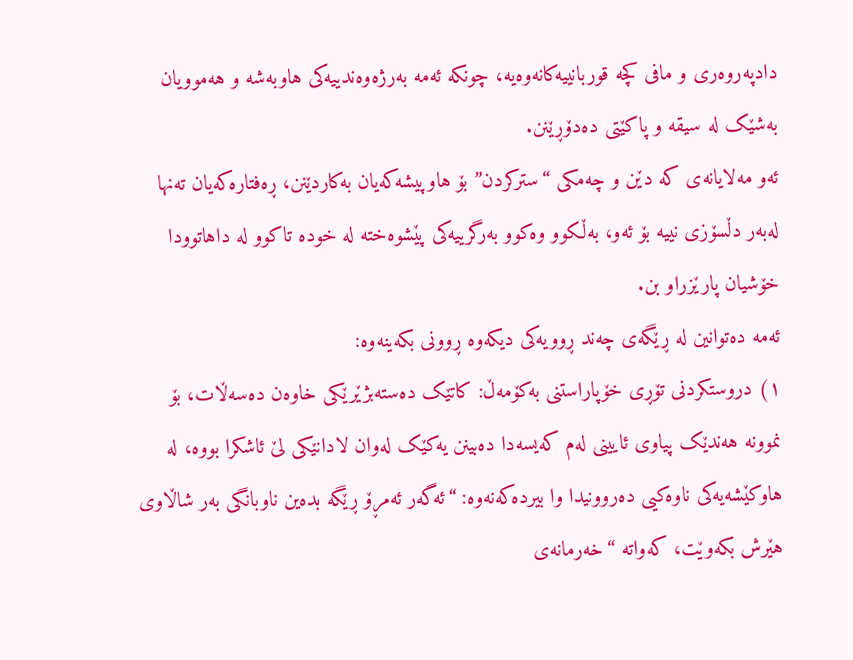دادپەروەری و مافی کچە قوربانییەکانەوەیە، چونکە ئەمە بەرژەوەندییەکی هاوبەشە و هەموویان بەشێک لە سیقە و پاکێتی دەدۆڕێنن.
ئەو مەلایانەی کە دێن و چەمکی “سترکردن” بۆ هاوپیشەکەیان بەکاردێنن، ڕەفتارەکەیان تەنها لەبەر دڵسۆزی نییە بۆ ئەو، بەڵکوو وەکوو بەرگرییەکی پێشوەختە لە خودە تاکوو لە داهاتوودا خۆشیان پارێزراو بن.
ئەمە دەتوانین لە ڕێگەی چەند ڕوویەکی دیکەوە ڕوونی بکەینەوە:
١) دروستکردنی تۆڕی خۆپاراستنی بەکۆمەڵ: کاتێک دەستەبژێرێکی خاوەن دەسەڵات، بۆ نموونە هەندێک پیاوی ئایینی لەم کەیسەدا دەبینن یەکێک لەوان لادانێکی لێ ئاشکرا بووە، لە هاوکێشەیەکی ناوەکیی دەروونیدا وا بیردەکەنەوە: “ئەگەر ئەمڕۆ ڕێگە بدەین ناوبانگی بەر شاڵاوی هێرش بکەوێت، کەواتە “خەرمانەی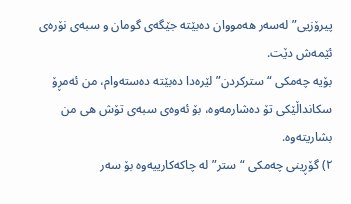پیرۆزیی” لەسەر هەمووان دەبێتە جێگەی گومان و سبەی نۆرەی ئێمەش دێت.
بۆیە چەمکی “سترکردن” لێرەدا دەبێتە دەستەوام، من ئەمڕۆ سکانداڵێکی تۆ دەشارمەوە، بۆ ئەوەی سبەی تۆش هی من بشاریتەوە.
٢) گۆڕینی چەمکی “ستر” لە چاکەکارییەوە بۆ سەر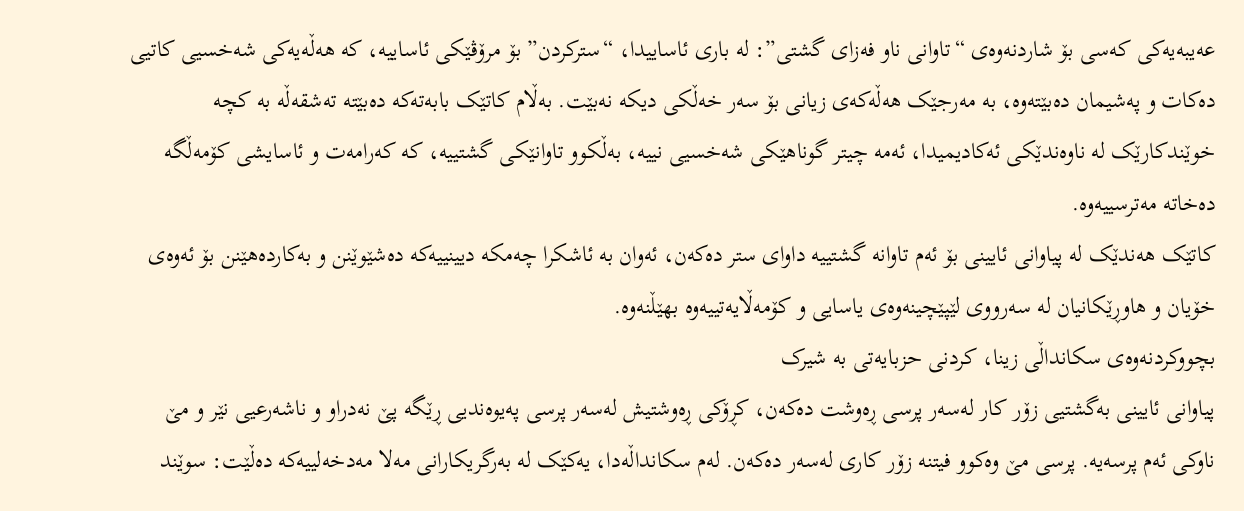عەیبەیەکی کەسی بۆ شاردنەوەی “تاوانی ناو فەزای گشتی”: لە باری ئاساییدا، “سترکردن” بۆ مرۆڤێکی ئاساییە، کە هەڵەیەکی شەخسیی کاتیی دەکات و پەشیمان دەبێتەوە، بە مەرجێک هەڵەکەی زیانی بۆ سەر خەڵکی دیکە نەبێت. بەڵام کاتێک بابەتەکە دەبێتە تەشقەڵە بە کچە خوێندکارێک لە ناوەندێکی ئەکادیمیدا، ئەمە چیتر گوناهێکی شەخسیی نییە، بەڵکوو تاوانێکی گشتییە، کە کەرامەت و ئاسایشی کۆمەڵگە دەخاتە مەترسییەوە.
کاتێک هەندێک لە پیاوانی ئایینی بۆ ئەم تاوانە گشتییە داوای ستر دەکەن، ئەوان بە ئاشکرا چەمکە دیینییەکە دەشێوێنن و بەکاردەهێنن بۆ ئەوەی خۆیان و هاوڕێکانیان لە سەرووی لێپێچینەوەی یاسایی و کۆمەڵایەتییەوە بهێڵنەوە.
بچووکردنەوەی سکانداڵی زینا، کردنی حزبایەتی بە شیرک
پیاوانی ئایینی بەگشتیی زۆر کار لەسەر پرسی ڕەوشت دەکەن، کڕۆکی ڕەوشتیش لەسەر پرسی پەیوەندیی ڕێگە پێ نەدراو و ناشەرعیی نێر و مێ ناوکی ئەم پرسەیە. پرسی مێ وەکوو فیتنە زۆر کاری لەسەر دەکەن. لەم سکانداڵەدا، یەکێک لە بەرگریکارانی مەلا مەدخەلییەکە دەڵێت: سوێند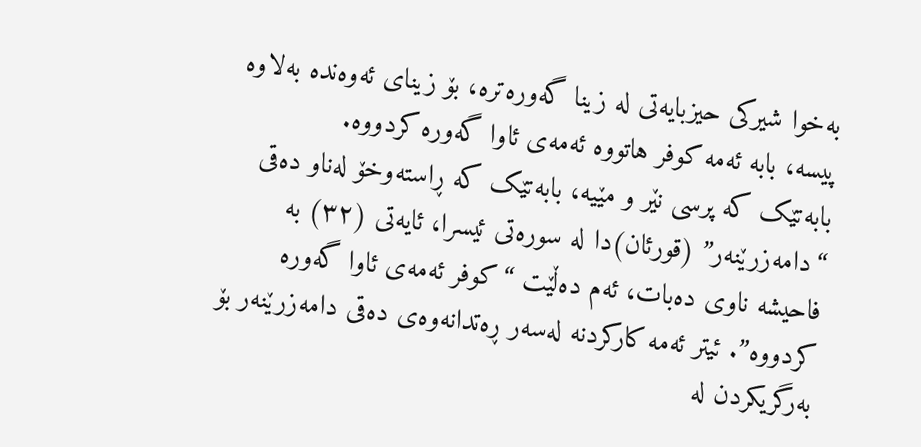بەخوا شیرکی حیزبایەتی لە زینا گەورەترە، بۆ زینای ئەوەندە بەلاوە پیسە، بابە ئەمە کوفر هاتووە ئەمەی ئاوا گەورە کردووە.
بابەتێک کە پرسی نێر و مێیە، بابەتێک کە ڕاستەوخۆ لەناو دەقی “دامەزرێنەر” (قورئان)دا لە سورەتی ئیسرا، ئایەتی (٣٢) بە فاحیشە ناوی دەبات، ئەم دەڵێت “کوفر ئەمەی ئاوا گەورە کردووە”. ئیتر ئەمە کارکردنە لەسەر ڕەتدانەوەی دەقی دامەزرێنەر بۆ بەرگریکردن لە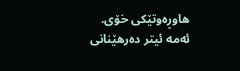هاوڕەوتێکی خۆی. ئەمە ئیتر دەرهێنانی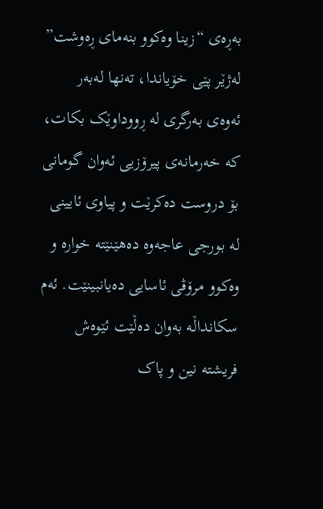بەڕەی “زینا وەکوو بنەمای ڕەوشت” لەژێر پێی خۆیاندا، تەنها لەبەر ئەوەی بەرگری لە ڕووداوێک بکات، کە خەرمانەی پیرۆزیی ئەوان گومانی بۆ دروست دەکرێت و پیاوی ئایینی لە بورجی عاجەوە دەهێنێتە خوارە و وەکوو مرۆڤی ئاسایی دەیانبینێت. ئەم سکانداڵە بەوان دەڵێت ئێوەش فریشتە نین و پاک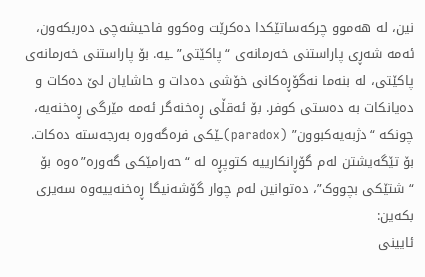نین، لە هەموو چرکەساتێکدا دەکرێت وەکوو فاحیشەچی دەربکەون، ئەمە شەڕی پاراستنی خەرمانەی “پاکێتی”ـیە. بۆ پاراستنی خەرمانەی پاکێتی، لە بنەما نەگۆڕەکانی خۆشی دەدات و حاشایان لێ دەکات و دەیانکات بە دەستی کوفر. بۆ ئەقڵی ڕەخنەگر ئەمە مێرگی ڕەخنەیە، چونکە “دژبەیەکبوون” (paradox)ـێکی فرەگەورە بەرجەستە دەکات.
بۆ تێگەیشتن لەم گۆڕانکارییە کتوپڕە لە “حەرامێکی گەورە”ەوە بۆ “شتێکی بچووک”، دەتوانین لەم چوار گۆشەنیگا ڕەخنەییەوە سەیری بکەین:
ئایینی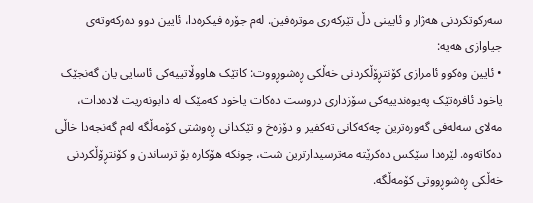سەرکوتکردنی هەژار و ئایینی دڵ تێرکەری موترەفین. لەم جۆرە فیکرەدا، ئایین دوو دەرکەوتەی جیاوازی هەیە:
• ئایین وەکوو ئامرازی کۆنتڕۆڵکردنی خەڵکی ڕەشوڕووت: کاتێک هاووڵاتییەکی ئاسایی یان گەنجێک یاخود ئافرەتێک پەیوەندییەکی سۆزداری دروست دەکات یاخود کەمێک لە دابونەریت لادەدات، مەلای سەلەفی گەورەترین چەکەکانی تەکفیر و دۆزەخ و تێکدانی ڕەوشتی کۆمەڵگە لەم گەنجەدا خاڵی دەکاتەوە. لێرەدا سێکس دەکرێتە مەترسیدارترین شت، چونکە هۆکارە بۆ ترساندن و کۆنتڕۆڵکردنی خەڵکی ڕەشوڕووتی کۆمەڵگە.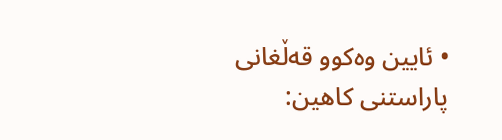• ئایین وەکوو قەڵغانی پاراستنی کاهین: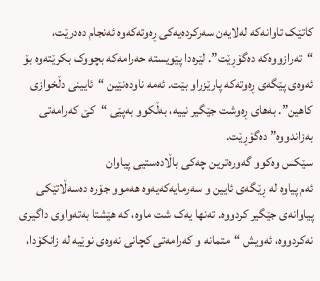کاتێک تاوانەکە لەلایەن سەرکردەیەکی ڕەوتەکەوە ئەنجام دەدرێت، “تەرازووەکە دەگۆڕێت”. لێرەدا پێویستە حەرامەکە بچووک بکرێتەوە بۆ ئەوەی پێگەی ڕەوتەکە پارێزراو بێت. ئەمە ناودەنێین “ئایینی دڵخوازی کاهین”. بەهای ڕەوشت جێگیر نییە، بەڵکوو بەپێی “کێ کەرامەتی بەزاندووە” دەگۆڕێت.
سێکس وەکوو گەورەترین چەکی باڵادەستیی پیاوان
ئەم پیاوە لە ڕێگەی ئایین و سەرمایەکەیەوە هەموو جۆرە دەسەڵاتێکی پیاوانەی جێگیر کردووە. تەنها یەک شت ماوە، کە هێشتا بەتەواوی داگیری نەکردووە، ئەویش “متمانە و کەرامەتی کچانی نەوەی نوێیە لە زانکۆدا،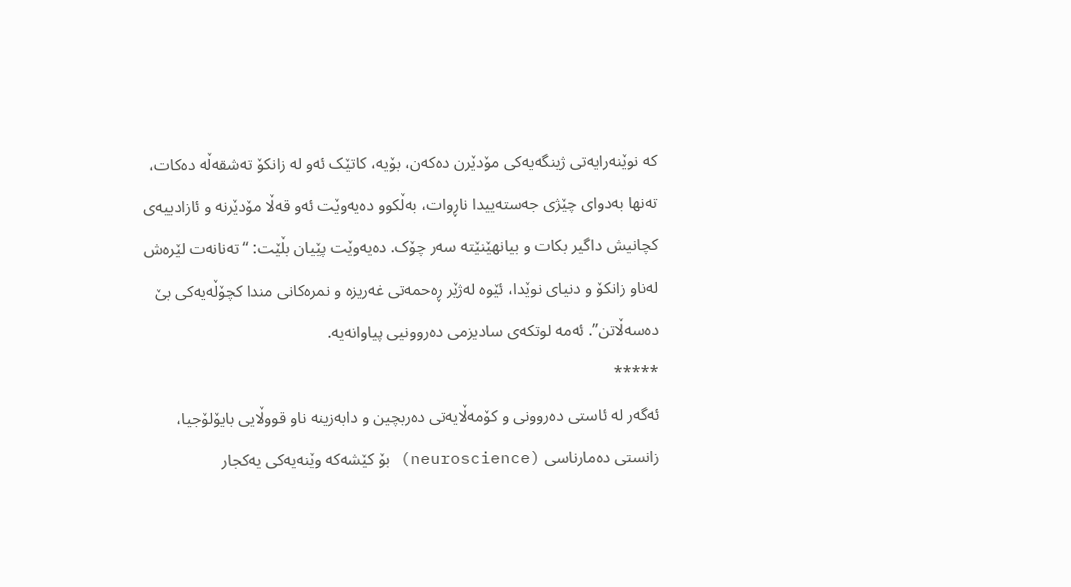کە نوێنەرایەتی ژینگەیەکی مۆدێرن دەکەن، بۆیە، کاتێک ئەو لە زانکۆ تەشقەڵە دەکات، تەنها بەدوای چێژی جەستەییدا ناڕوات، بەڵکوو دەیەوێت ئەو قەڵا مۆدێرنە و ئازادییەی کچانیش داگیر بکات و بیانهێنێتە سەر چۆک. دەیەوێت پێیان بڵێت: “تەنانەت لێرەش لەناو زانکۆ و دنیای نوێدا، ئێوە لەژێر ڕەحمەتی غەریزە و نمرەکانی مندا کچۆڵەیەکی بێ دەسەڵاتن”. ئەمە لوتکەی سادیزمی دەروونیی پیاوانەیە.
*****
ئەگەر لە ئاستی دەروونی و کۆمەڵایەتی دەربچین و دابەزینە ناو قووڵایی بایۆلۆجیا، زانستی دەمارناسی (neuroscience) بۆ کێشەکە وێنەیەکی یەکجار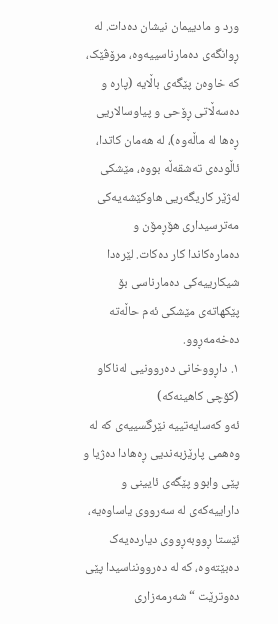ورد و مادییمان نیشان دەدات. لە ڕوانگەی دەمارناسییەوە، مرۆڤێک، کە خاوەن پێگەی باڵایە (پارە و دەسەڵاتی ڕۆحی و پیاوسالاریی ڕەها لە ماڵەوە)، لە هەمان کاتدا، ئاڵودەی تەشقەڵە بووە، مێشکی لەژێر کاریگەریی هاوکێشەیەکی مەترسیداری هۆڕمۆن و دەمارەکاندا کار دەکات. لێرەدا شیکارییەکی دەمارناسی بۆ پێکهاتەی مێشکی ئەم حاڵەتە دەخەمەڕوو.
١. داڕووخانی دەروونیی لەناکاو (کۆچی کاهینەکە)
ئەو کەسایەتییە نێرگسییەی کە لە وەهمی پارێزبەندیی ڕەهادا دەژیا و پێی وابوو پێگەی ئایینی و داراییەکەی لە سەرووی یاساوەیە، ئێستا ڕووبەڕووی دیاردەیەک دەبێتەوە، کە لە دەروونناسیدا پێی دەوترێت “شەرمەزاری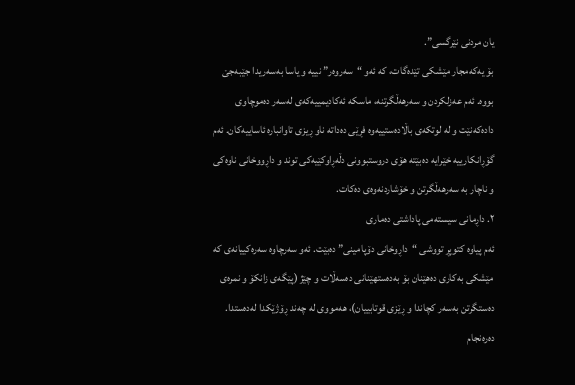یان مردنی نێرگسی”.
بۆ یەکەمجار مێشکی تێدەگات، کە ئەو “سەروەر” نییە و یاسا بەسەریدا جێبەجێ بووە. ئەم عەزلکردن و سەرهەڵگرتنە، ماسکە ئەکادیمییەکەی لەسەر دەموچاوی دادەکەنێت و لە لوتکەی باڵادەستییەوە فڕێی دەداتە ناو ڕیزی تاوانبارە ئاساییەکان. ئەم گۆڕانکارییە خێرایە دەبێتە هۆی دروستبوونی دڵەڕاوکێیەکی توند و داڕووخانی ناوەکی و ناچار بە سەرهەڵگرتن و خۆشاردنەوەی دەکات.
٢. داڕمانی سیستەمی پاداشتی دەماری
ئەم پیاوە کتوپڕ تووشی “داڕوخانی دۆپامینی” دەبێت. ئەو سەرچاوە سەرەکییانەی کە مێشکی بەکاری دەهێنان بۆ بەدەستهێنانی دەسەڵات و چێژ (پێگەی زانکۆ و نمرەی دەستگرتن بەسەر کچاندا و ڕێزی قوتابییان)، هەمووی لە چەند ڕۆژێکدا لەدەستدا.
دەرەنجام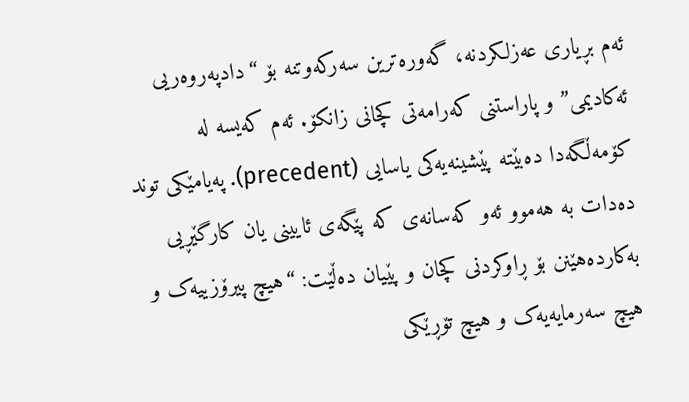ئەم بڕیاری عەزلکردنە، گەورەترین سەرکەوتنە بۆ “دادپەروەریی ئەکادیمی” و پاراستنی کەرامەتی کچانی زانکۆ. ئەم کەیسە لە کۆمەڵگەدا دەبێتە پێشینەیەکی یاسایی (precedent). پەیامێکی توند دەدات بە هەموو ئەو کەسانەی کە پێگەی ئایینی یان کارگێڕیی بەکاردەهێنن بۆ ڕاوکردنی کچان و پێیان دەڵێت: “هیچ پیرۆزییەک و هیچ سەرمایەیەک و هیچ تۆڕێکی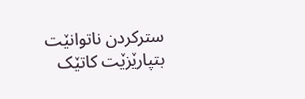سترکردن ناتوانێت بتپارێزێت کاتێک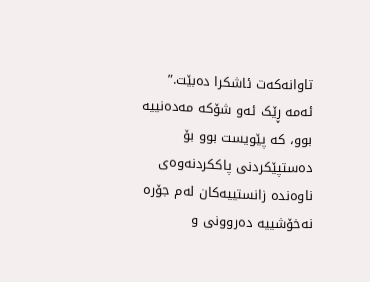تاوانەکەت ئاشکرا دەبێت.”
ئەمە ڕێک ئەو شۆکە مەدەنییە بوو، کە پێویست بوو بۆ دەستپێکردنی پاککردنەوەی ناوەندە زانستییەکان لەم جۆرە نەخۆشییە دەروونی و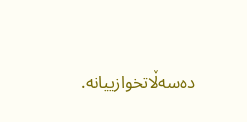دەسەڵاتخوازییانە.